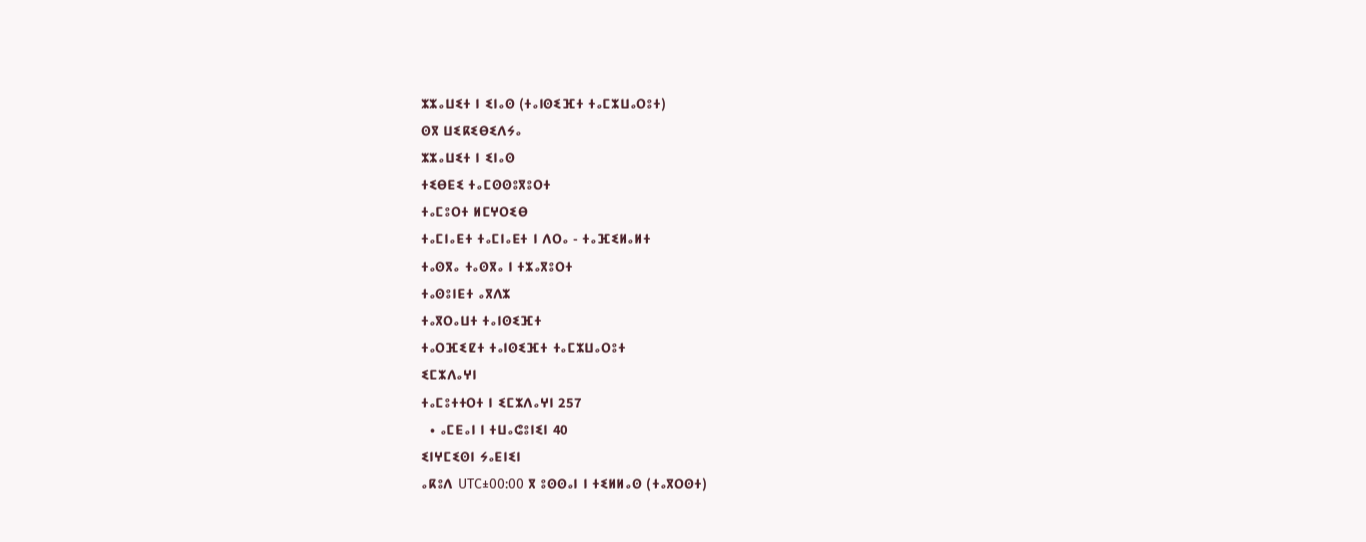ⵣⵣⴰⵡⵉⵜ ⵏ ⵉⵏⴰⵙ (ⵜⴰⵏⵙⵉⴼⵜ ⵜⴰⵎⵣⵡⴰⵔⵓⵜ)
ⵙⴳ ⵡⵉⴽⵉⴱⵉⴷⵢⴰ
ⵣⵣⴰⵡⵉⵜ ⵏ ⵉⵏⴰⵙ
ⵜⵉⴱⴹⵉ ⵜⴰⵎⵙⵙⵓⴳⵓⵔⵜ
ⵜⴰⵎⵓⵔⵜ ⵍⵎⵖⵔⵉⴱ
ⵜⴰⵎⵏⴰⴹⵜ ⵜⴰⵎⵏⴰⴹⵜ ⵏ ⴷⵔⴰ - ⵜⴰⴼⵉⵍⴰⵍⵜ
ⵜⴰⵙⴳⴰ ⵜⴰⵙⴳⴰ ⵏ ⵜⵣⴰⴳⵓⵔⵜ
ⵜⴰⵙⵓⵏⴹⵜ ⴰⴳⴷⵣ
ⵜⴰⴳⵔⴰⵡⵜ ⵜⴰⵏⵙⵉⴼⵜ
ⵜⴰⵔⴼⵉⵇⵜ ⵜⴰⵏⵙⵉⴼⵜ ⵜⴰⵎⵣⵡⴰⵔⵓⵜ
ⵉⵎⵣⴷⴰⵖⵏ
ⵜⴰⵎⵓⵜⵜⵔⵜ ⵏ ⵉⵎⵣⴷⴰⵖⵏ 257
  • ⴰⵎⴹⴰⵏ ⵏ ⵜⵡⴰⵛⵓⵏⵉⵏ 40
ⵉⵏⵖⵎⵉⵙⵏ ⵢⴰⴹⵏⵉⵏ
ⴰⴽⵓⴷ UTC±00:00 ⴳ ⵓⵙⵙⴰⵏ ⵏ ⵜⵉⵍⵍⴰⵙ (ⵜⴰⴳⵔⵙⵜ)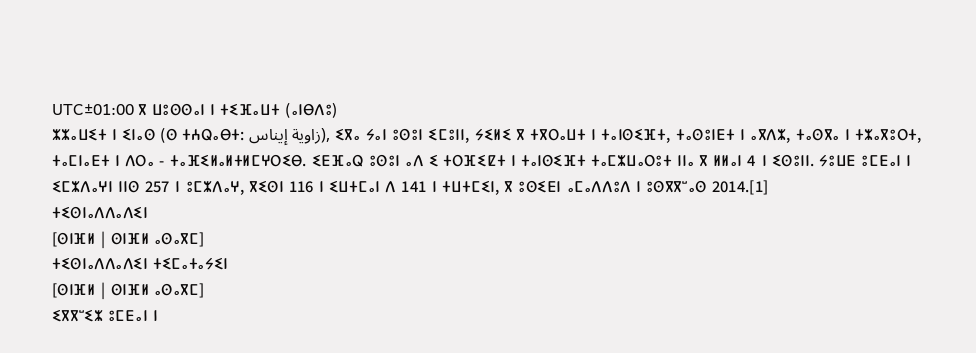UTC±01:00 ⴳ ⵡⵓⵙⵙⴰⵏ ⵏ ⵜⵉⴼⴰⵡⵜ (ⴰⵏⴱⴷⵓ)
ⵣⵣⴰⵡⵉⵜ ⵏ ⵉⵏⴰⵙ (ⵙ ⵜⵄⵕⴰⴱⵜ: زاوية إيناس), ⵉⴳⴰ ⵢⴰⵏ ⵓⵙⵓⵏ ⵉⵎⵓⵏⵏ, ⵢⵉⵍⵉ ⴳ ⵜⴳⵔⴰⵡⵜ ⵏ ⵜⴰⵏⵙⵉⴼⵜ, ⵜⴰⵙⵓⵏⴹⵜ ⵏ ⴰⴳⴷⵣ, ⵜⴰⵙⴳⴰ ⵏ ⵜⵣⴰⴳⵓⵔⵜ, ⵜⴰⵎⵏⴰⴹⵜ ⵏ ⴷⵔⴰ - ⵜⴰⴼⵉⵍⴰⵍⵜⵍⵎⵖⵔⵉⴱ. ⵉⴹⴼⴰⵕ ⵓⵙⵓⵏ ⴰⴷ ⵉ ⵜⵔⴼⵉⵇⵜ ⵏ ⵜⴰⵏⵙⵉⴼⵜ ⵜⴰⵎⵣⵡⴰⵔⵓⵜ ⵏⵏⴰ ⴳ ⵍⵍⴰⵏ 4 ⵏ ⵉⵙⵓⵏⵏ. ⵢⵓⵡⴹ ⵓⵎⴹⴰⵏ ⵏ ⵉⵎⵣⴷⴰⵖⵏ ⵏⵏⵙ 257 ⵏ ⵓⵎⵣⴷⴰⵖ, ⴳⵉⵙⵏ 116 ⵏ ⵉⵡⵜⵎⴰⵏ ⴷ 141 ⵏ ⵜⵡⵜⵎⵉⵏ, ⴳ ⵓⵙⵉⴹⵏ ⴰⵎⴰⴷⴷⵓⴷ ⵏ ⵓⵙⴳⴳⵯⴰⵙ 2014.[1]
ⵜⵉⵙⵏⴰⴷⴷⴰⴷⵉⵏ
[ⵙⵏⴼⵍ | ⵙⵏⴼⵍ ⴰⵙⴰⴳⵎ]
ⵜⵉⵙⵏⴰⴷⴷⴰⴷⵉⵏ ⵜⵉⵎⴰⵜⴰⵢⵉⵏ
[ⵙⵏⴼⵍ | ⵙⵏⴼⵍ ⴰⵙⴰⴳⵎ]
ⵉⴳⴳⵯⵉⵣ ⵓⵎⴹⴰⵏ ⵏ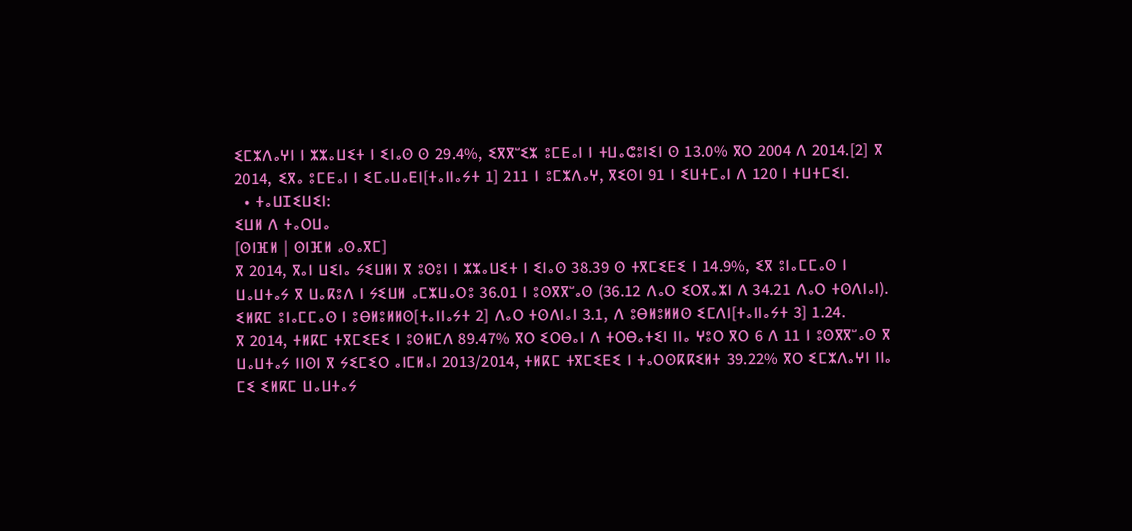ⵉⵎⵣⴷⴰⵖⵏ ⵏ ⵣⵣⴰⵡⵉⵜ ⵏ ⵉⵏⴰⵙ ⵙ 29.4%, ⵉⴳⴳⵯⵉⵣ ⵓⵎⴹⴰⵏ ⵏ ⵜⵡⴰⵛⵓⵏⵉⵏ ⵙ 13.0% ⴳⵔ 2004 ⴷ 2014.[2] ⴳ 2014, ⵉⴳⴰ ⵓⵎⴹⴰⵏ ⵏ ⵉⵎⴰⵡⴰⴹⵏ[ⵜⴰⵏⵏⴰⵢⵜ 1] 211 ⵏ ⵓⵎⵣⴷⴰⵖ, ⴳⵉⵙⵏ 91 ⵏ ⵉⵡⵜⵎⴰⵏ ⴷ 120 ⵏ ⵜⵡⵜⵎⵉⵏ.
  • ⵜⴰⵡⵊⵉⵡⵉⵏ:
ⵉⵡⵍ ⴷ ⵜⴰⵔⵡⴰ
[ⵙⵏⴼⵍ | ⵙⵏⴼⵍ ⴰⵙⴰⴳⵎ]
ⴳ 2014, ⴳⴰⵏ ⵡⵉⵏⴰ ⵢⵉⵡⵍⵏ ⴳ ⵓⵙⵓⵏ ⵏ ⵣⵣⴰⵡⵉⵜ ⵏ ⵉⵏⴰⵙ 38.39 ⵙ ⵜⴳⵎⵉⴹⵉ ⵏ 14.9%, ⵉⴳ ⵓⵏⴰⵎⵎⴰⵙ ⵏ ⵡⴰⵡⵜⴰⵢ ⴳ ⵡⴰⴽⵓⴷ ⵏ ⵢⵉⵡⵍ ⴰⵎⵣⵡⴰⵔⵓ 36.01 ⵏ ⵓⵙⴳⴳⵯⴰⵙ (36.12 ⴷⴰⵔ ⵉⵔⴳⴰⵣⵏ ⴷ 34.21 ⴷⴰⵔ ⵜⵙⴷⵏⴰⵏ). ⵉⵍⴽⵎ ⵓⵏⴰⵎⵎⴰⵙ ⵏ ⵓⴱⵍⵓⵍⵍⵙ[ⵜⴰⵏⵏⴰⵢⵜ 2] ⴷⴰⵔ ⵜⵙⴷⵏⴰⵏ 3.1, ⴷ ⵓⴱⵍⵓⵍⵍⵙ ⵉⵎⴷⵏ[ⵜⴰⵏⵏⴰⵢⵜ 3] 1.24.
ⴳ 2014, ⵜⵍⴽⵎ ⵜⴳⵎⵉⴹⵉ ⵏ ⵓⵙⵍⵎⴷ 89.47% ⴳⵔ ⵉⵔⴱⴰⵏ ⴷ ⵜⵔⴱⴰⵜⵉⵏ ⵏⵏⴰ ⵖⵓⵔ ⴳⵔ 6 ⴷ 11 ⵏ ⵓⵙⴳⴳⵯⴰⵙ ⴳ ⵡⴰⵡⵜⴰⵢ ⵏⵏⵙⵏ ⴳ ⵢⵉⵎⵉⵔ ⴰⵏⵎⵍⴰⵏ 2013/2014, ⵜⵍⴽⵎ ⵜⴳⵎⵉⴹⵉ ⵏ ⵜⴰⵔⵙⴽⴽⵉⵍⵜ 39.22% ⴳⵔ ⵉⵎⵣⴷⴰⵖⵏ ⵏⵏⴰ ⵎⵉ ⵉⵍⴽⵎ ⵡⴰⵡⵜⴰⵢ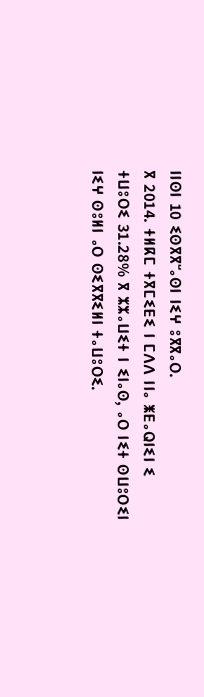ⵏⵏⵙⵏ 10 ⵉⵙⴳⴳⵯⴰⵙⵏ ⵏⵉⵖ ⵓⴳⴳⴰⵔ.
ⴳ 2014. ⵜⵍⴽⵎ ⵜⴳⵎⵉⴹⵉ ⵏ ⵎⴷⴷ ⵏⵏⴰ ⵥⴹⴰⵕⵏⵉⵏ ⵉ ⵜⵡⵓⵔⵉ 31.28% ⴳ ⵣⵣⴰⵡⵉⵜ ⵏ ⵉⵏⴰⵙ, ⴰⵔ ⵏⵉⵜ ⵙⵡⵓⵔⵉⵏ ⵏⵉⵖ ⵙⵓⵍⵏ ⴰⵔ ⵙⵉⴳⴳⵉⵍⵏ ⵜⴰⵡⵓⵔⵉ.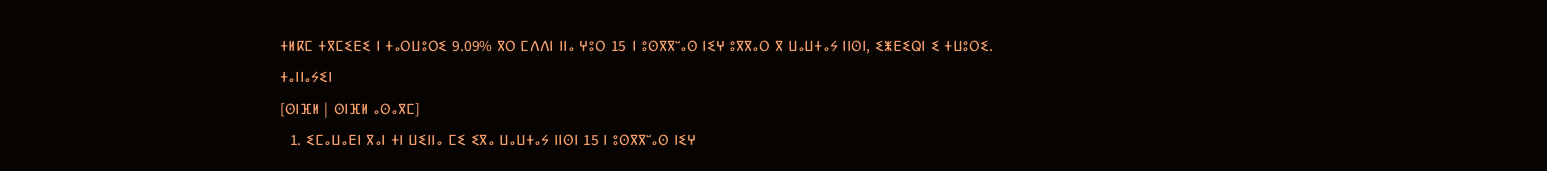ⵜⵍⴽⵎ ⵜⴳⵎⵉⴹⵉ ⵏ ⵜⴰⵔⵡⵓⵔⵉ 9.09% ⴳⵔ ⵎⴷⴷⵏ ⵏⵏⴰ ⵖⵓⵔ 15 ⵏ ⵓⵙⴳⴳⵯⴰⵙ ⵏⵉⵖ ⵓⴳⴳⴰⵔ ⴳ ⵡⴰⵡⵜⴰⵢ ⵏⵏⵙⵏ, ⵉⵥⴹⵉⵕⵏ ⵉ ⵜⵡⵓⵔⵉ.
ⵜⴰⵏⵏⴰⵢⵉⵏ
[ⵙⵏⴼⵍ | ⵙⵏⴼⵍ ⴰⵙⴰⴳⵎ]
  1. ⵉⵎⴰⵡⴰⴹⵏ ⴳⴰⵏ ⵜⵏ ⵡⵉⵏⵏⴰ ⵎⵉ ⵉⴳⴰ ⵡⴰⵡⵜⴰⵢ ⵏⵏⵙⵏ 15 ⵏ ⵓⵙⴳⴳⵯⴰⵙ ⵏⵉⵖ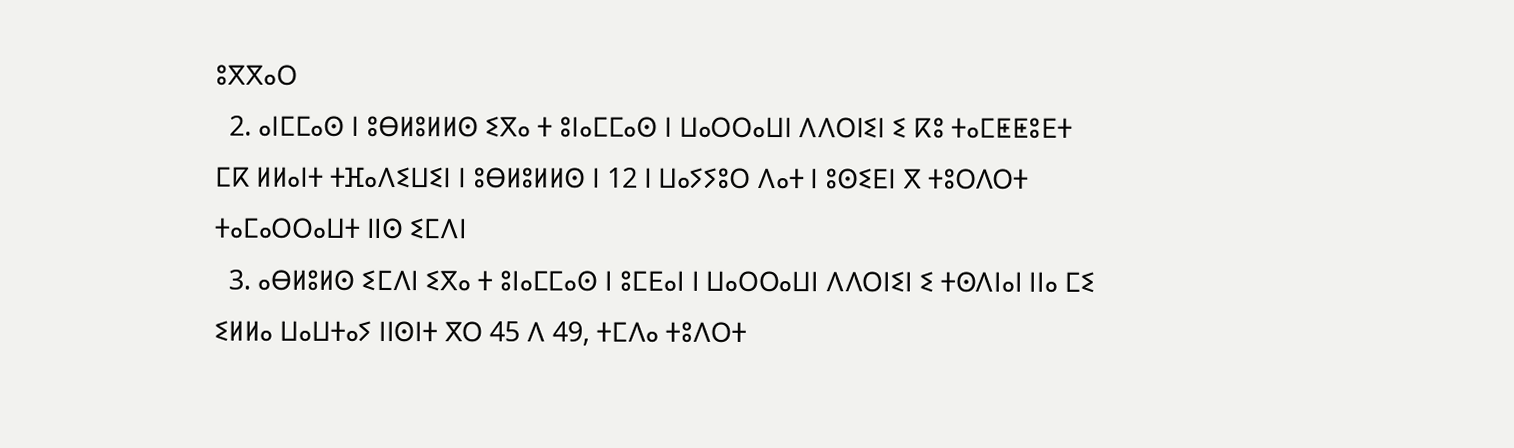ⵓⴳⴳⴰⵔ
  2. ⴰⵏⵎⵎⴰⵙ ⵏ ⵓⴱⵍⵓⵍⵍⵙ ⵉⴳⴰ ⵜ ⵓⵏⴰⵎⵎⴰⵙ ⵏ ⵡⴰⵔⵔⴰⵡⵏ ⴷⴷⵔⵏⵉⵏ ⵉ ⴽⵓ ⵜⴰⵎⵟⵟⵓⴹⵜ ⵎⴽ ⵍⵍⴰⵏⵜ ⵜⴼⴰⴷⵉⵡⵉⵏ ⵏ ⵓⴱⵍⵓⵍⵍⵙ ⵏ 12 ⵏ ⵡⴰⵢⵢⵓⵔ ⴷⴰⵜ ⵏ ⵓⵙⵉⴹⵏ ⴳ ⵜⵓⵔⴷⵔⵜ ⵜⴰⵎⴰⵔⵔⴰⵡⵜ ⵏⵏⵙ ⵉⵎⴷⵏ
  3. ⴰⴱⵍⵓⵍⵙ ⵉⵎⴷⵏ ⵉⴳⴰ ⵜ ⵓⵏⴰⵎⵎⴰⵙ ⵏ ⵓⵎⴹⴰⵏ ⵏ ⵡⴰⵔⵔⴰⵡⵏ ⴷⴷⵔⵏⵉⵏ ⵉ ⵜⵙⴷⵏⴰⵏ ⵏⵏⴰ ⵎⵉ ⵉⵍⵍⴰ ⵡⴰⵡⵜⴰⵢ ⵏⵏⵙⵏⵜ ⴳⵔ 45 ⴷ 49, ⵜⵎⴷⴰ ⵜⵓⴷⵔⵜ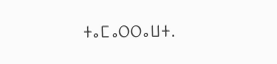ⵜⴰⵎⴰⵔⵔⴰⵡⵜ.